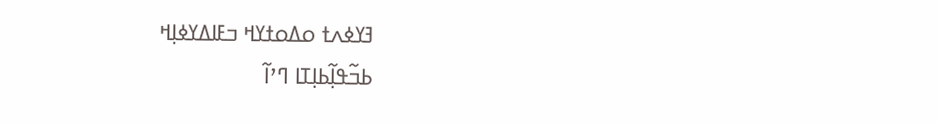ߔߌߦߍߙ ߋߡߋߙߌߞ ߏߓߊߡߌߦߊ߲ߞ
ߕߏ߬ߟߊ߲߬ߕߊ߲ߠߊ ߣߴߊ߬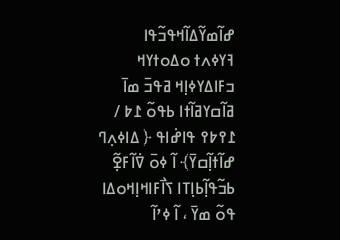ߝߊ߬ߘߌ߬ߡߊ߬ߞߟߏ߬ߟߊ
ߔߌߦߍߙ ߋߡߋߙߌߞ ߏߓߊߡߌߦߊ߲ߞ ߥߟߏ߫ ߘߊ߫ ߥߊ߬ߛߌߥߊ߬ߙߊ ߕߟߋ߬ ߁߈ / ߁߉߈߉ ߟߊߝ߭ߊߟ ﴿ ߡߊߦߍ߲ߣ ߝߊ߬ߙߊ߲߬ߛߌ߫﴾ ߊ߬ ߦߋ߫ ߜ߭ߊ߬ߓߐ߲߬ ߕߏ߬ߟߊ߲߬ߕߊ߲ߠߊ ߖߊ߯ߓߊߞߊ߲ߞߋߡߊ ߟߋ߬ ߘߌ߫ ، ߊ߬ ߦߴߊ߬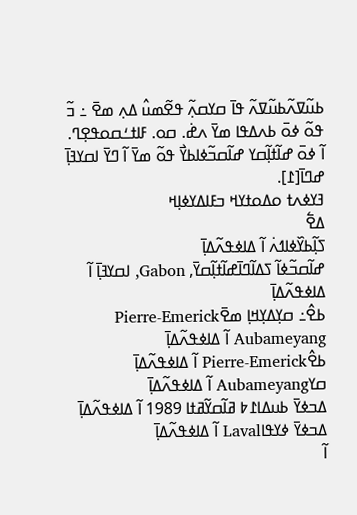ߕߎ߬ߜߍ߬ߕߎ߬ߜߍ߬ ߟߊ߫ ߛߌߛߍ߲߬ ߟߐ߬ߘߎ߮ ߡߍ߲ ߘߐ߫ ߸ ߏ߬ ߟߋ߬ ߦߋ߫ ߕߍߡߟߊ ߘߌ߫ ߍߝ߭. ߛߋ. ߓߊߙߑߛߋߟߐ߲ߣ. ߊ߬ ߦߋ߫ ߝߊ߬ߙߊ߲߬ߛߌ ߝߊ߬ߛߏ߬ߦߊߕߌ߯ ߟߋ߬ ߘߌ߫ ߊ߬ ߣߌ߫ ߊߛߌߔߊ߲߫ ߝߣߊ߫[߁].
ߔߌߦߍߙ ߋߡߋߙߌߞ ߏߓߊߡߌߦߊ߲ߞ
ߡߐ߱
ߖߊ߲߬ߕߌ߰ߦߊߗߍ߭ ߊ߬ ߡߊߦߟߍ߬ߡߊ߲߫
ߝߊ߬ߛߏ߬ߦߊ߬ ߖߡߊ߬ߣߊ߫ߝߊ߬ߙߊ߲߬ߛߌ߫, Gabon, ߊߛߌߔߊ߲߫ ߊ߬ ߡߊߦߟߍ߬ߡߊ߲߫
ߕߐ߮߸ ߛߌ߲ߡߌ߲ߞߊ߲ ߘߐ߫Pierre-Emerick Aubameyang ߊ߬ ߡߊߦߟߍ߬ߡߊ߲߫
ߕߐ߮Pierre-Emerick ߊ߬ ߡߊߦߟߍ߬ߡߊ߲߫
ߛߌAubameyang ߊ߬ ߡߊߦߟߍ߬ߡߊ߲߫
ߡߏߦߌ߫ ߕߎߡߊ߁߈ ߥߊ߬ߛߌ߬ߥߙߊ 1989 ߊ߬ ߡߊߦߟߍ߬ߡߊ߲߫
ߡߏߦߌ߫ ߦߌߟߊLaval ߊ߬ ߡߊߦߟߍ߬ߡߊ߲߫
ߊ߬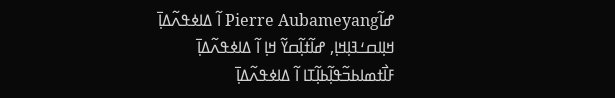ߝߊ߬Pierre Aubameyang ߊ߬ ߡߊߦߟߍ߬ߡߊ߲߫
ߞߊ߲ߊߛߑߔߊ߲ߞߊ߲, ߝߊ߬ߙߊ߲߬ߛߌ߬ ߞߊ߲ ߊ߬ ߡߊߦߟߍ߬ߡߊ߲߫
ߓߊ߯ߙߘߊߕߏ߬ߟߊ߲߬ߕߊ߲߬ߠߊ ߊ߬ ߡߊߦߟߍ߬ߡߊ߲߫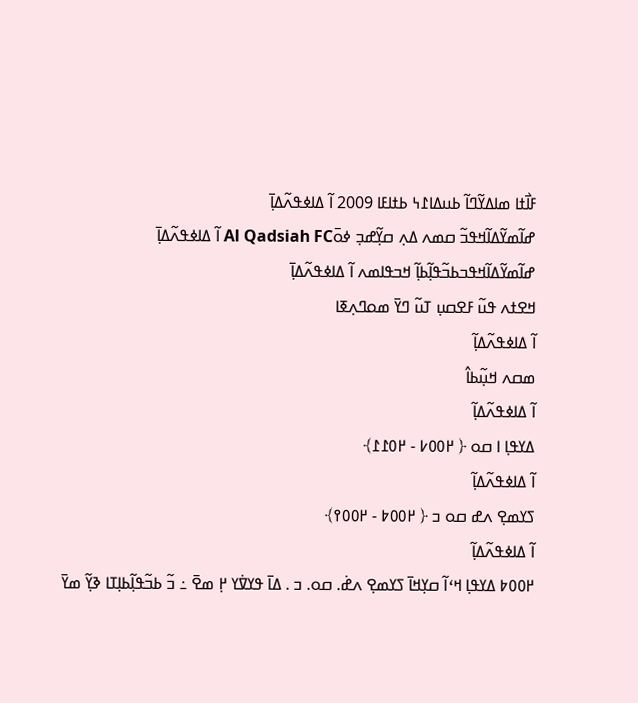ߓߊ߯ߙߊ ߘߊߡߌ߬ߣߊ߬ ߕߎߡߊ߁߆ ߕߙߊߓߊ 2009 ߊ߬ ߡߊߦߟߍ߬ߡߊ߲߫
ߝߊ߬ߘߌ߬ߡߊ߬ߞߟߏ߬ ߛߘߍ ߡߍ߲ ߛߌ߲߬ߝߏ߲ ߦߋ߫Al Qadsiah FC ߊ߬ ߡߊߦߟߍ߬ߡߊ߲߫
ߝߊ߬ߘߌ߬ߡߊ߬ߞߟߏߕߏ߬ߟߊ߲߬ߕߊ߲߬ ߞߏߟߊߘߍ ߊ߬ ߡߊߦߟߍ߬ߡߊ߲߫
ߞߐߙߍ ߟߎ߬ ߓߐߛߎ߲ ߠߎ߬ ߣߌ߫ ߘߋߣߍ߲ߧߊ
ߊ߬ ߡߊߦߟߍ߬ߡߊ߲߬
ߘߛߍ ߞߎ߲߬ߕߊ߮
ߊ߬ ߡߊߦߟߍ߬ߡߊ߲߬
ߡߌߟߊ߲ ߊ ߛߋ ﴿ ߂߀߀߇ - ߂߀߁߁﴾
ߊ߬ ߡߊߦߟߍ߬ߡߊ߲߬
ߖߌߘߐ߲ ߍߝ ߛߋ ߏ ﴿ ߂߀߀߈ - ߂߀߀߉﴾
ߊ߬ ߡߊߦߟߍ߬ߡߊ߲߬
߂߀߀߈ ߡߌߟߊ߲ ߞߵߊ߬ ߛߌ߲ߞߊ߫ ߖߌߘߐ߲ ߍߝ߭. ߛߋ. ߏ . ߡߊ߫ ߟߌߜ߭ߌ ߂߲ ߘߐ߫ ߸ ߏ߬ ߕߏ߬ߟߊ߲߬ߕߊ߲ߠߊ ߢߌ߲߬ ߘߌ߫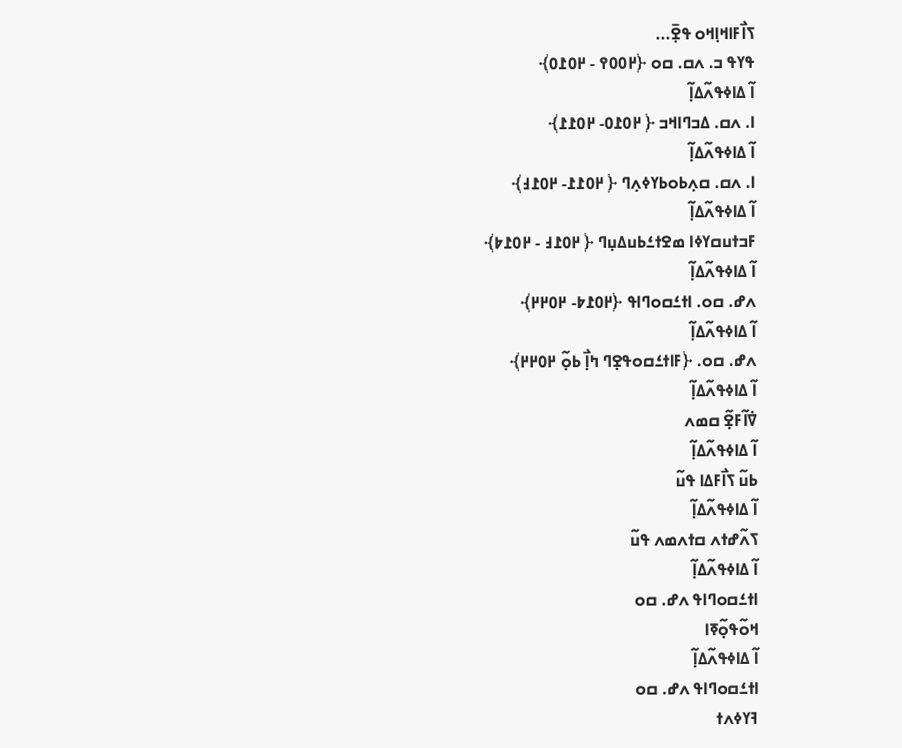ߖߊ߯ߓߊߞߊ߲ߞߋ ߟߐ߲߫...
ߟߌߟ ߏ. ߍߛ. ߛߋ ﴿߂߀߀߉ - ߂߀߁߀﴾
ߊ߬ ߡߊߦߟߍ߬ߡߊ߲߬
ߊ. ߍߛ. ߡߏߣߊߞߏ ﴿ ߂߀߁߀- ߂߀߁߁﴾
ߊ߬ ߡߊߦߟߍ߬ߡߊ߲߬
ߊ. ߍߛ. ߛߍ߲ߕߋߕߌߦߍ߲ߣ ﴿ ߂߀߁߁- ߂߀߁߃﴾
ߊ߬ ߡߊߦߟߍ߬ߡߊ߲߬
ߓߏߙߎߛߌߦߊ ߘߐߙߑߕߎߡߎ߲ߣ ﴿ ߂߀߁߃ - ߂߀߁߈﴾
ߊ߬ ߡߊߦߟߍ߬ߡߊ߲߬
ߍߝ. ߛߋ. ߊߙߑߛߋߣߊߟ ﴿߂߀߁߈- ߂߀߂߂﴾
ߊ߬ ߡߊߦߟߍ߬ߡߊ߲߬
ߍߝ. ߛߋ. ﴿ߓߊߙߑߛߋߟߐ߲ߣ ߤߊ߲߯ ߕߋ߲߬ ߂߀߂߂﴾
ߊ߬ ߡߊߦߟߍ߬ߡߊ߲߬
ߜ߭ߊ߬ߓߐ߲߬ ߛߘߍ
ߊ߬ ߡߊߦߟߍ߬ߡߊ߲߬
ߕߎ߬ ߖߊ߯ߓߡߊ ߟߎ߬
ߊ߬ ߡߊߦߟߍ߬ߡߊ߲߬
ߖߍ߬ߝߙߍ ߛߙߍߘߍ ߟߎ߬
ߊ߬ ߡߊߦߟߍ߬ߡߊ߲߬
ߊߙߑߛߋߣߊߟ ߍߝ. ߛߋ
ߞߋ߬ߟߋ߲߬ߧߊ
ߊ߬ ߡߊߦߟߍ߬ߡߊ߲߬
ߊߙߑߛߋߣߊߟ ߍߝ. ߛߋ
ߔߌߦߍߙ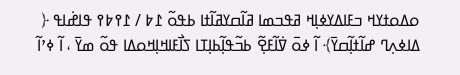ߋߡߋߙߌߞ ߏߓߊߡߌߦߊ߲ߞ ߥߟߏߘߊ ߥߊ߬ߛߌߥߊ߬ߙߊ ߕߟߋ߬ ߁߈ / ߁߉߈߉ ߟߊߝ߭ߊߟ ﴿ ߡߊߦߍ߲ߣ ߝߊ߬ߙߊ߲߬ߛߌ߫﴾ ߊ߬ ߦߋ߫ ߜ߭ߊ߬ߓߐ߲߬ ߕߏ߬ߟߊ߲߬ߕߊ߲ߠߊ ߖߊ߯ߓߊߞߊ߲ߞߋߡߊ ߟߋ߬ ߘߌ߫ ، ߊ߬ ߦߴߊ߬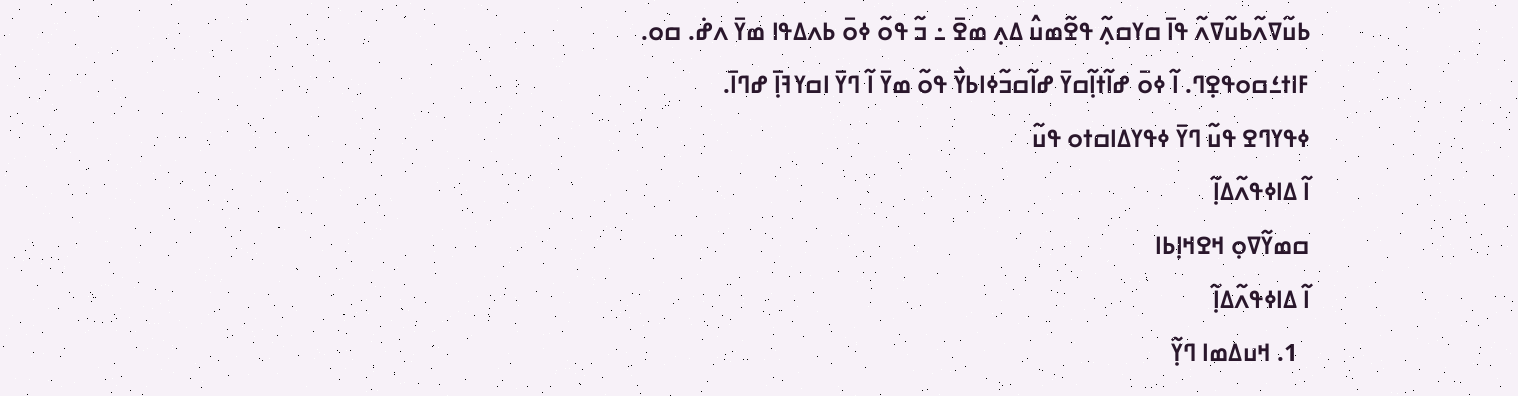ߕߎ߬ߜߍ߬ߕߎ߬ߜߍ߬ ߟߊ߫ ߛߌߛߍ߲߬ ߟߐ߬ߘߎ߮ ߡߍ߲ ߘߐ߫ ߸ ߏ߬ ߟߋ߬ ߦߋ߫ ߕߍߡߟߊ ߘߌ߫ ߍߝ߭. ߛߋ. ߓߊߙߑߛߋߟߐ߲ߣ. ߊ߬ ߦߋ߫ ߝߊ߬ߙߊ߲߬ߛߌ߫ ߝߊ߬ߛߏ߬ߦߊߕߌ߯ ߟߋ߬ ߘߌ߫ ߊ߬ ߣߌ߫ ߊߛߌߔߊ߲߫ ߝߣߊ߫.
ߦߟߌߣߐ ߟߎ߬ ߣߌ߫ ߦߟߌߡߊߛߙߋ ߟߎ߬
ߊ߬ ߡߊߦߟߍ߬ߡߊ߲߬
ߛߘߌ߬ߜߋ߲ ߞߐߞߊ߲ߕߊ
ߊ߬ ߡߊߦߟߍ߬ߡߊ߲߬
  1. ߞߎߡߘߊ ߣߌ߲߬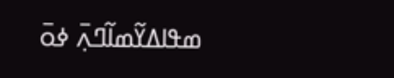ߘߟߊߡߌ߬ߘߊ߬ߣߍ߲߫ ߦߋ߫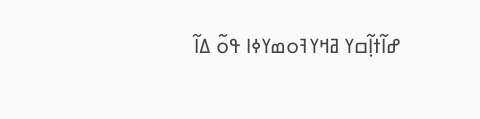ߝߊ߬ߙߊ߲߬ߛߌ ߥߞߌߔߋߘߌߦߊ ߟߋ߬ ߡߊ߬